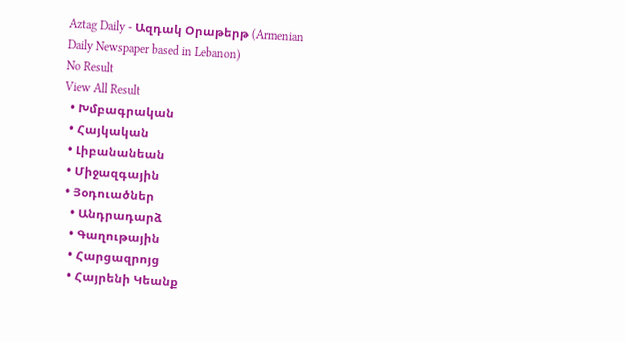Aztag Daily - Ազդակ Օրաթերթ (Armenian Daily Newspaper based in Lebanon)
No Result
View All Result
  • Խմբագրական
  • Հայկական
  • Լիբանանեան
  • Միջազգային
  • Յօդուածներ
    • Անդրադարձ
    • Գաղութային
    • Հարցազրոյց
    • Հայրենի Կեանք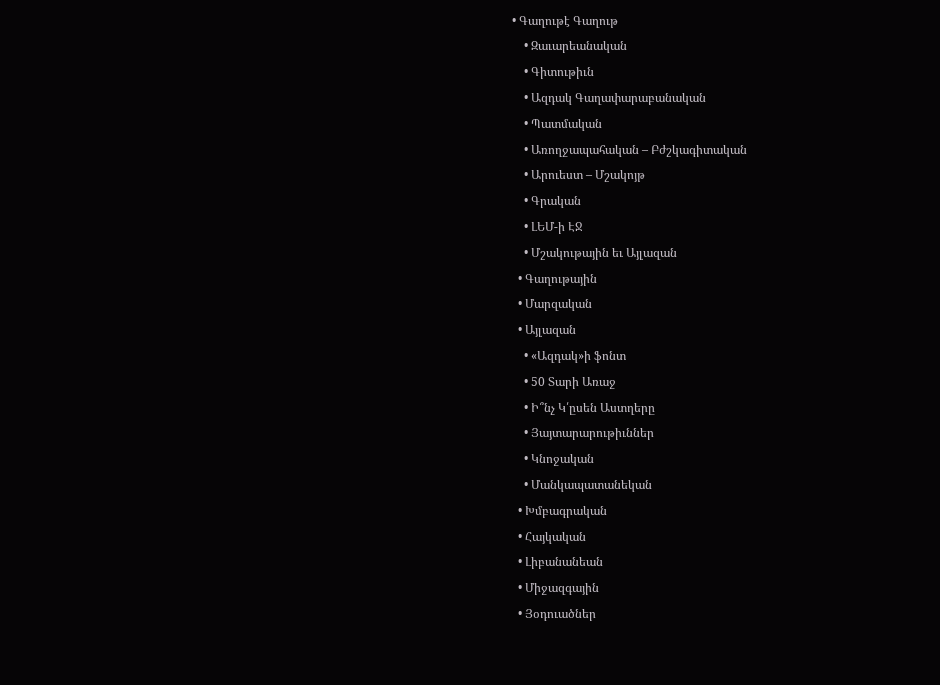• Գաղութէ Գաղութ
    • Զաւարեանական
    • Գիտութիւն
    • Ազդակ Գաղափարաբանական
    • Պատմական
    • Առողջապահական – Բժշկագիտական
    • Արուեստ – Մշակոյթ
    • Գրական
    • ԼԵՄ-ի ԷՋ
    • Մշակութային եւ Այլազան
  • Գաղութային
  • Մարզական
  • Այլազան
    • «Ազդակ»ի ֆոնտ
    • 50 Տարի Առաջ
    • Ի՞նչ Կ՛ըսեն Աստղերը
    • Յայտարարութիւններ
    • Կնոջական
    • Մանկապատանեկան
  • Խմբագրական
  • Հայկական
  • Լիբանանեան
  • Միջազգային
  • Յօդուածներ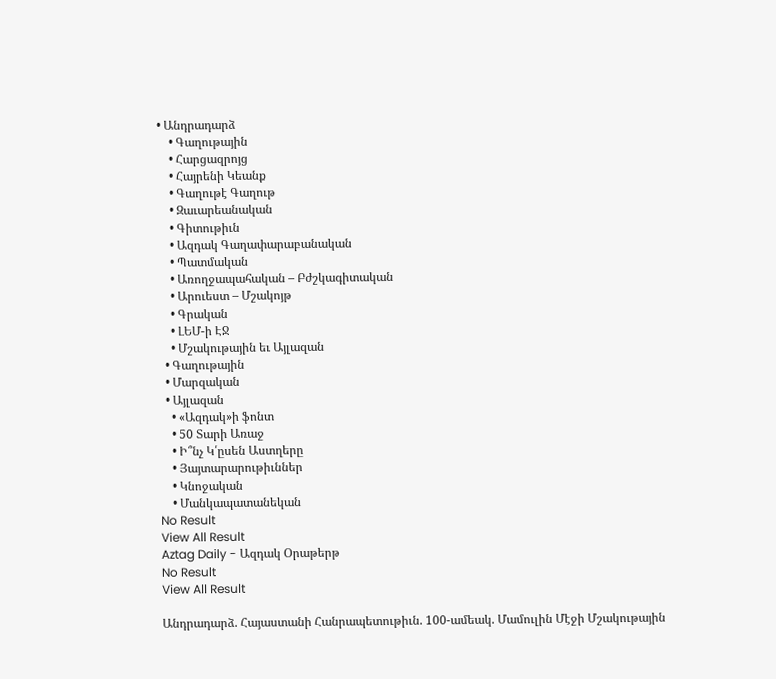• Անդրադարձ
    • Գաղութային
    • Հարցազրոյց
    • Հայրենի Կեանք
    • Գաղութէ Գաղութ
    • Զաւարեանական
    • Գիտութիւն
    • Ազդակ Գաղափարաբանական
    • Պատմական
    • Առողջապահական – Բժշկագիտական
    • Արուեստ – Մշակոյթ
    • Գրական
    • ԼԵՄ-ի ԷՋ
    • Մշակութային եւ Այլազան
  • Գաղութային
  • Մարզական
  • Այլազան
    • «Ազդակ»ի ֆոնտ
    • 50 Տարի Առաջ
    • Ի՞նչ Կ՛ըսեն Աստղերը
    • Յայտարարութիւններ
    • Կնոջական
    • Մանկապատանեկան
No Result
View All Result
Aztag Daily - Ազդակ Օրաթերթ
No Result
View All Result

Անդրադարձ. Հայաստանի Հանրապետութիւն. 100-ամեակ. Մամուլին Մէջի Մշակութային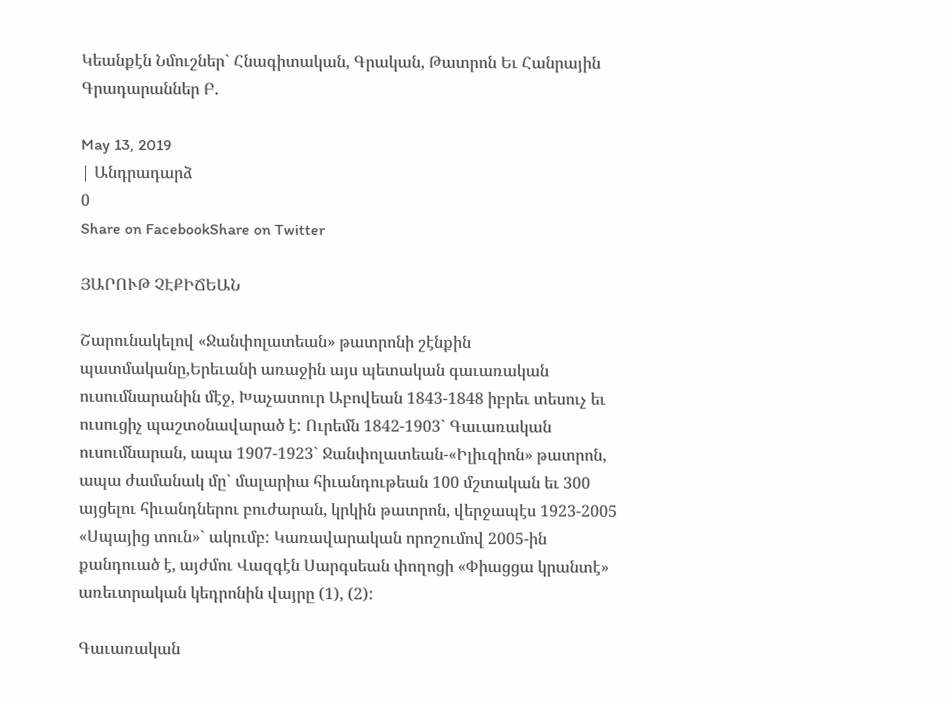Կեանքէն Նմուշներ` Հնագիտական, Գրական, Թատրոն Եւ Հանրային Գրադարաններ Բ.

May 13, 2019
| Անդրադարձ
0
Share on FacebookShare on Twitter

ՅԱՐՈՒԹ ՉԷՔԻՃԵԱՆ

Շարունակելով «Ջանփոլատեան» թատրոնի շէնքին պատմականը,Երեւանի առաջին այս պետական գաւառական ուսումնարանին մէջ, Խաչատուր Աբովեան 1843-1848 իբրեւ տեսուչ եւ ուսուցիչ պաշտօնավարած է: Ուրեմն 1842-1903` Գաւառական ուսումնարան, ապա 1907-1923` Ջանփոլատեան-«Իլիւզիոն» թատրոն, ապա ժամանակ մը` մալարիա հիւանդութեան 100 մշտական եւ 300 այցելու հիւանդներու բուժարան, կրկին թատրոն, վերջապէս 1923-2005 «Սպայից տուն»` ակումբ: Կառավարական որոշումով 2005-ին քանդուած է, այժմու Վազգէն Սարգսեան փողոցի «Փիացցա կրանտէ» առեւտրական կեդրոնին վայրը (1), (2):

Գաւառական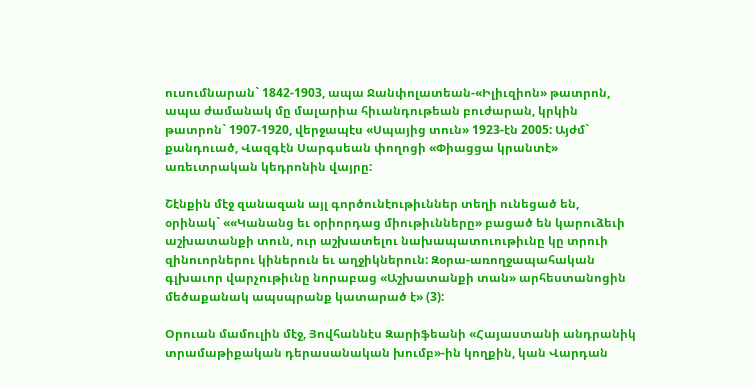ուսումնարան` 1842-1903, ապա Ջանփոլատեան-«Իլիւզիոն» թատրոն, ապա ժամանակ մը մալարիա հիւանդութեան բուժարան, կրկին թատրոն` 1907-1920, վերջապէս «Սպայից տուն» 1923-էն 2005: Այժմ` քանդուած, Վազգէն Սարգսեան փողոցի «Փիացցա կրանտէ» առեւտրական կեդրոնին վայրը:

Շէնքին մէջ զանազան այլ գործունէութիւններ տեղի ունեցած են, օրինակ` ««Կանանց եւ օրիորդաց միութիւնները» բացած են կարուձեւի աշխատանքի տուն, ուր աշխատելու նախապատուութիւնը կը տրուի զինուորներու կիներուն եւ աղջիկներուն: Զօրա-առողջապահական գլխաւոր վարչութիւնը նորաբաց «Աշխատանքի տան» արհեստանոցին մեծաքանակ ապսպրանք կատարած է» (3):

Օրուան մամուլին մէջ, Յովհաննէս Զարիֆեանի «Հայաստանի անդրանիկ տրամաթիքական դերասանական խումբ»-ին կողքին, կան Վարդան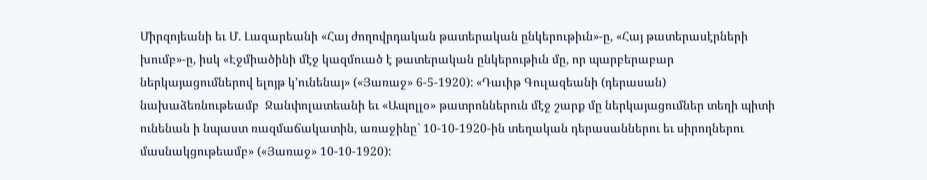Միրզոյեանի եւ Մ. Լազարեանի «Հայ ժողովրդական թատերական ընկերութիւն»-ը, «Հայ թատերասէրների խումբ»-ը, իսկ «Էջմիածինի մէջ կազմուած է թատերական ընկերութիւն մը, որ պարբերաբար ներկայացումներով ելոյթ կ’ունենայ» («Յառաջ» 6-5-1920): «Դաւիթ Գուլազեանի (դերասան) նախաձեռնութեամբ  Ջանփոլատեանի եւ «Ապոլլօ» թատրոններուն մէջ շարք մը ներկայացումներ տեղի պիտի ունենան ի նպաստ ռազմաճակատին, առաջինը` 10-10-1920-ին տեղական դերասաններու եւ սիրողներու մասնակցութեամբ» («Յառաջ» 10-10-1920):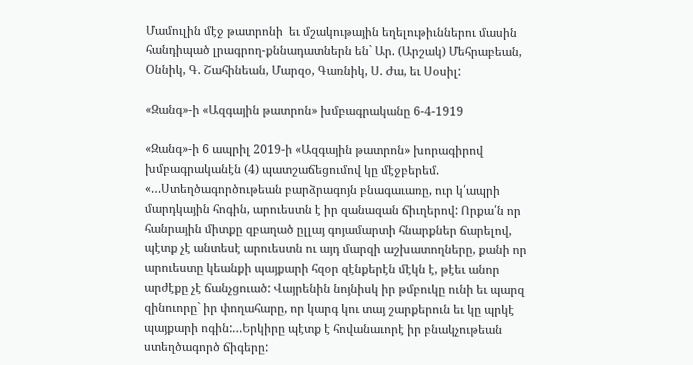Մամուլին մէջ թատրոնի  եւ մշակութային եղելութիւններու մասին հանդիպած լրագրող-քննադատներն են` Ար. (Արշակ) Մեհրաբեան, Օննիկ, Գ. Շահինեան, Մարզօ, Գառնիկ, Ս. Ժա, եւ Սօսիլ:

«Զանգ»-ի «Ազգային թատրոն» խմբագրականը 6-4-1919

«Զանգ»-ի 6 ապրիլ 2019-ի «Ազգային թատրոն» խորագիրով խմբագրականէն (4) պատշաճեցումով կը մէջբերեմ. «…Ստեղծագործութեան բարձրագոյն բնագաւառը, ուր կ՛ապրի մարդկային հոգին, արուեստն է իր զանազան ճիւղերով: Որքա՛ն որ հանրային միտքը զբաղած ըլլայ գոյամարտի հնարքներ ճարելով, պէտք չէ անտեսէ արուեստն ու այդ մարզի աշխատողները, քանի որ արուեստը կեանքի պայքարի հզօր զէնքերէն մէկն է, թէեւ անոր արժէքը չէ ճանչցուած: Վայրենին նոյնիսկ իր թմբուկը ունի եւ պարզ զինուորը` իր փողահարը, որ կարգ կու տայ շարքերուն եւ կը պրկէ պայքարի ոգին:…Երկիրը պէտք է հովանաւորէ իր բնակչութեան ստեղծագործ ճիգերը: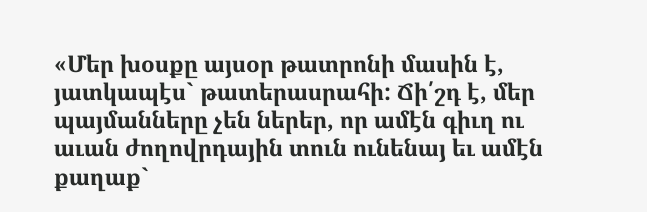«Մեր խօսքը այսօր թատրոնի մասին է, յատկապէս` թատերասրահի: Ճի՛շդ է, մեր պայմանները չեն ներեր, որ ամէն գիւղ ու աւան ժողովրդային տուն ունենայ եւ ամէն քաղաք`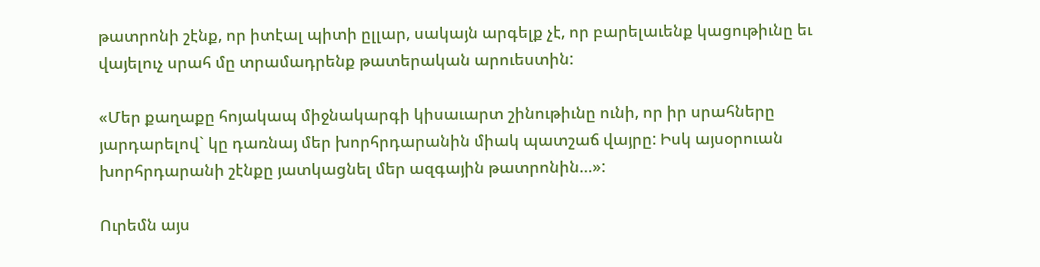թատրոնի շէնք, որ իտէալ պիտի ըլլար, սակայն արգելք չէ, որ բարելաւենք կացութիւնը եւ վայելուչ սրահ մը տրամադրենք թատերական արուեստին:

«Մեր քաղաքը հոյակապ միջնակարգի կիսաւարտ շինութիւնը ունի, որ իր սրահները յարդարելով` կը դառնայ մեր խորհրդարանին միակ պատշաճ վայրը: Իսկ այսօրուան խորհրդարանի շէնքը յատկացնել մեր ազգային թատրոնին…»:

Ուրեմն այս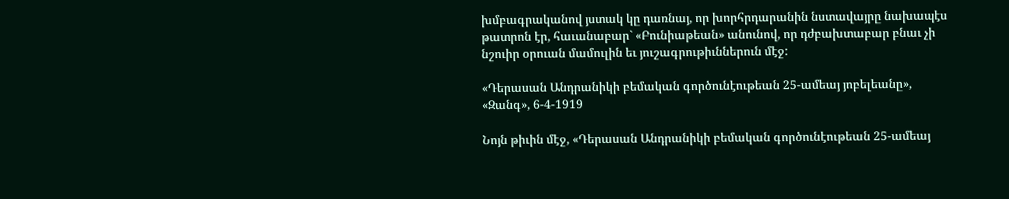խմբագրականով յստակ կը դառնայ, որ խորհրդարանին նստավայրը նախապէս թատրոն էր, հաւանաբար` «Բունիաթեան» անունով, որ դժբախտաբար բնաւ չի նշուիր օրուան մամուլին եւ յուշագրութիւններուն մէջ:

«Դերասան Անդրանիկի բեմական գործունէութեան 25-ամեայ յոբելեանը», «Զանգ», 6-4-1919

Նոյն թիւին մէջ, «Դերասան Անդրանիկի բեմական գործունէութեան 25-ամեայ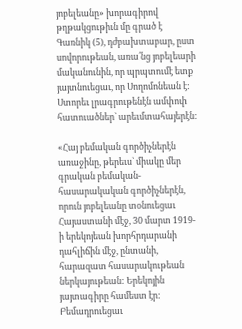յոբելեանը» խորագիրով թղթակցութիւն մը գրած է Գառնիկ (5), դժբախտաբար, ըստ  սովորութեան, առա՛նց յոբելեարի մականունին, որ պրպտումէ ետք յայտնուեցաւ, որ Սողոմոնեան է: Ստորեւ լրագրութենէն ամփոփ հատուածներ` արեւմտահայերէն:

«Հայ բեմական գործիչներէն առաջինը, թերեւս` միակը մեր գրական բեմական-հասարակական գործիչներէն, որուն յոբելեանը տօնուեցաւ Հայաստանի մէջ, 30 մարտ 1919-ի երեկոյեան խորհրդարանի դահլիճին մէջ, ընտանի, հարազատ հասարակութեան ներկայութեան: Երեկոյին յայտագիրը համեստ էր: Բեմադրուեցաւ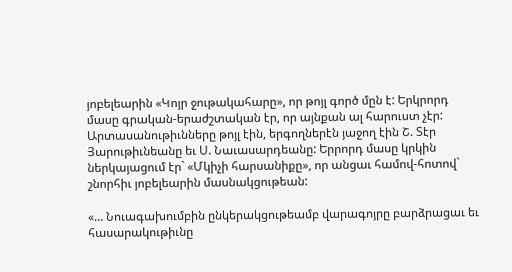յոբելեարին «Կոյր ջութակահարը», որ թոյլ գործ մըն է: Երկրորդ մասը գրական-երաժշտական էր, որ այնքան ալ հարուստ չէր: Արտասանութիւնները թոյլ էին, երգողներէն յաջող էին Շ. Տէր Յարութիւնեանը եւ Ս. Նաւասարդեանը: Երրորդ մասը կրկին ներկայացում էր` «Մկիչի հարսանիքը», որ անցաւ համով-հոտով` շնորհիւ յոբելեարին մասնակցութեան:

«… Նուագախումբին ընկերակցութեամբ վարագոյրը բարձրացաւ եւ հասարակութիւնը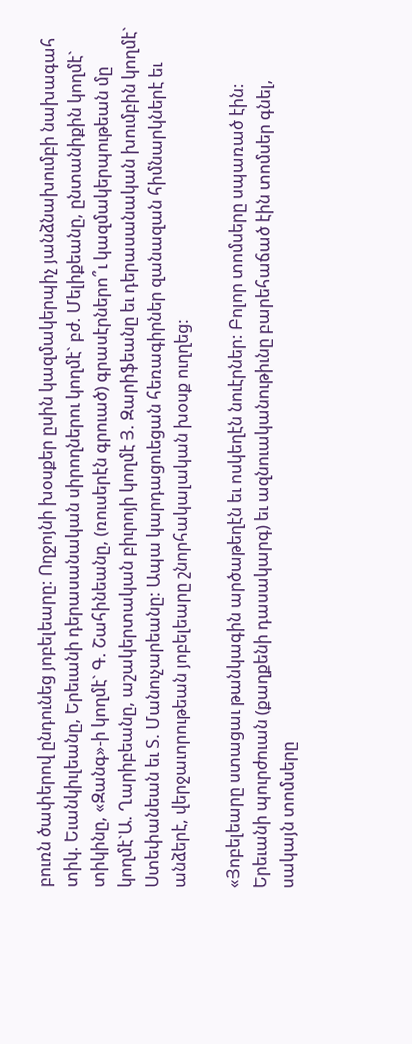բուռն ծափերով ընդունեց յոբելեարը: Ողջոյնի խօսքեր ըսին կազմակերպիչ յանձնախումբի նախագահ տիկ. Եւանկիւլեանը, Երեւանի դերասանական սիրողներու կողմէ` բժ. Մելիքեանը, ընտանիքին կողմէ` տիկինը, «Զանգ»-ի կողմէ` Գ. Շահինեանը, (ռուսերէն գրուած) գրասէրներո՞ւ կազմակերպութեան մը կողմէ`Ա. Ղարիբեանը, աշակերտական բիւրոյի կողմէ Յ. Զարիֆեանը եւ դերասանական խումբին կողմէ` Ստեփանեան եւ Տ. Մանուչարեանը: Ապա կարդացուեցան հեռագիրներ զանազան հիմնարկներէ եւ անձերէ, վերջաւորութեան յոբելեարը շնորհակալական խօսք ուղղեց:

«Յոբելեարը ստացաւ թանկագին արծաթեղէն եւ ոսկեղէն նուէրներ: Բոլոր տոմսերը սպառած էին: Երեւանի պուրժուան (քաղքենի դասակարգ) եւ ազնուականութիւնը բարեհաճած էին տոմսեր գնել, սակայն տոմսերը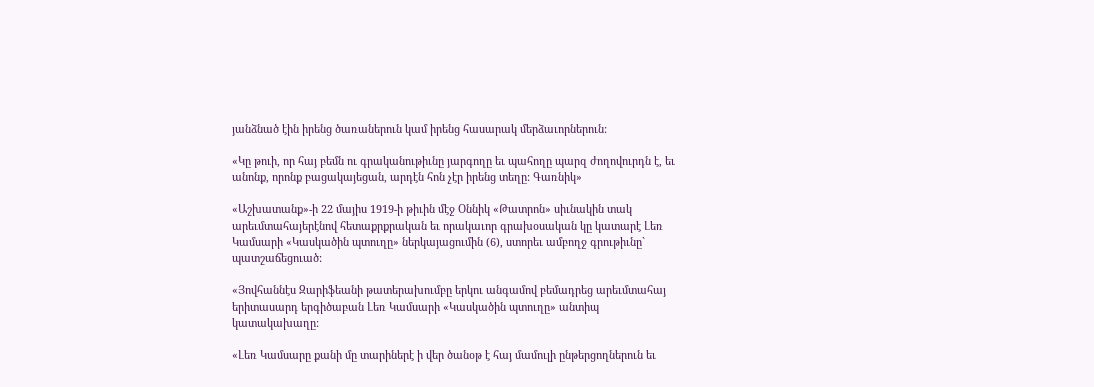յանձնած էին իրենց ծառաներուն կամ իրենց հասարակ մերձաւորներուն:

«Կը թուի, որ հայ բեմն ու գրականութիւնը յարգողը եւ պահողը պարզ ժողովուրդն է, եւ անոնք, որոնք բացակայեցան, արդէն հոն չէր իրենց տեղը: Գառնիկ»

«Աշխատանք»-ի 22 մայիս 1919-ի թիւին մէջ Օննիկ «Թատրոն» սիւնակին տակ արեւմտահայերէնով հետաքրքրական եւ որակաւոր գրախօսական կը կատարէ Լեռ Կամսարի «Կասկածին պտուղը» ներկայացումին (6), ստորեւ ամբողջ գրութիւնը` պատշաճեցուած:

«Յովհաննէս Զարիֆեանի թատերախումբը երկու անգամով բեմադրեց արեւմտահայ երիտասարդ երգիծաբան Լեռ Կամսարի «Կասկածին պտուղը» անտիպ կատակախաղը:

«Լեռ Կամսարը քանի մը տարիներէ ի վեր ծանօթ է հայ մամուլի ընթերցողներուն եւ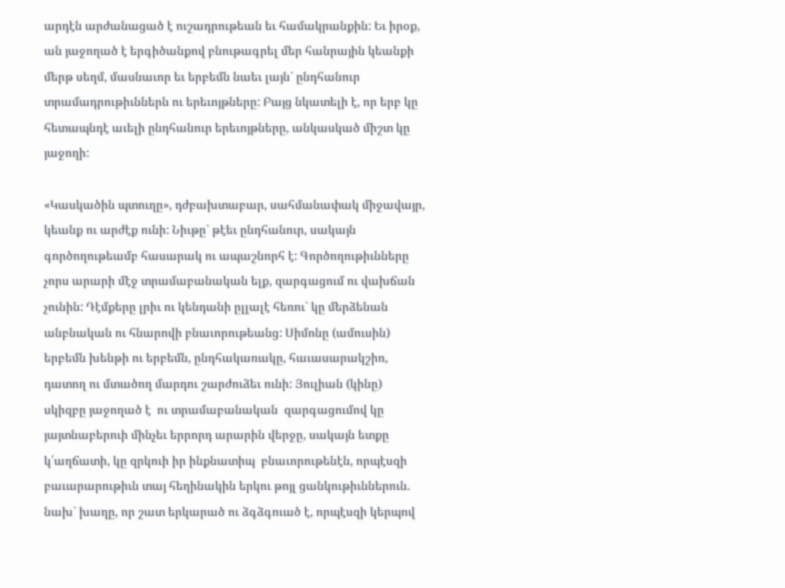արդէն արժանացած է ուշադրութեան եւ համակրանքին: Եւ իրօք, ան յաջողած է երգիծանքով բնութագրել մեր հանրային կեանքի մերթ սեղմ, մասնաւոր եւ երբեմն նաեւ լայն` ընդհանուր տրամադրութիւններն ու երեւոյթները: Բայց նկատելի է, որ երբ կը հետապնդէ աւելի ընդհանուր երեւոյթները, անկասկած միշտ կը յաջողի:

«Կասկածին պտուղը», դժբախտաբար, սահմանափակ միջավայր, կեանք ու արժէք ունի: Նիւթը` թէեւ ընդհանուր, սակայն գործողութեամբ հասարակ ու ապաշնորհ է: Գործողութիւնները չորս արարի մէջ տրամաբանական ելք, զարգացում ու վախճան չունին: Դէմքերը լրիւ ու կենդանի ըլլալէ հեռու` կը մերձենան անբնական ու հնարովի բնաւորութեանց: Սիմոնը (ամուսին) երբեմն խենթի ու երբեմն, ընդհակառակը, հաւասարակշիռ, դատող ու մտածող մարդու շարժուձեւ ունի: Յուլիան (կինը) սկիզբը յաջողած է  ու տրամաբանական  զարգացումով կը յայտնաբերուի մինչեւ երրորդ արարին վերջը, սակայն ետքը կ՛աղճատի, կը զրկուի իր ինքնատիպ  բնաւորութենէն, որպէսզի բաւարարութիւն տայ հեղինակին երկու թոյլ ցանկութիւններուն. նախ` խաղը, որ շատ երկարած ու ձգձգուած է, որպէսզի կերպով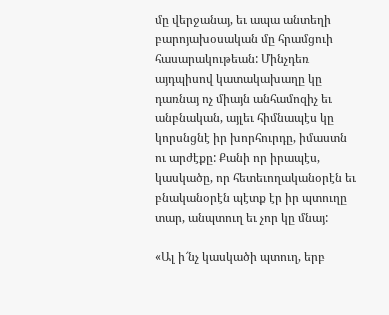մը վերջանայ, եւ ապա անտեղի բարոյախօսական մը հրամցուի հասարակութեան: Մինչդեռ այդպիսով կատակախաղը կը դառնայ ոչ միայն անհամոզիչ եւ անբնական, այլեւ հիմնապէս կը կորսնցնէ իր խորհուրդը, իմաստն ու արժէքը: Քանի որ իրապէս, կասկածը, որ հետեւողականօրէն եւ բնականօրէն պէտք էր իր պտուղը տար, անպտուղ եւ չոր կը մնայ:

«Ալ ի՜նչ կասկածի պտուղ, երբ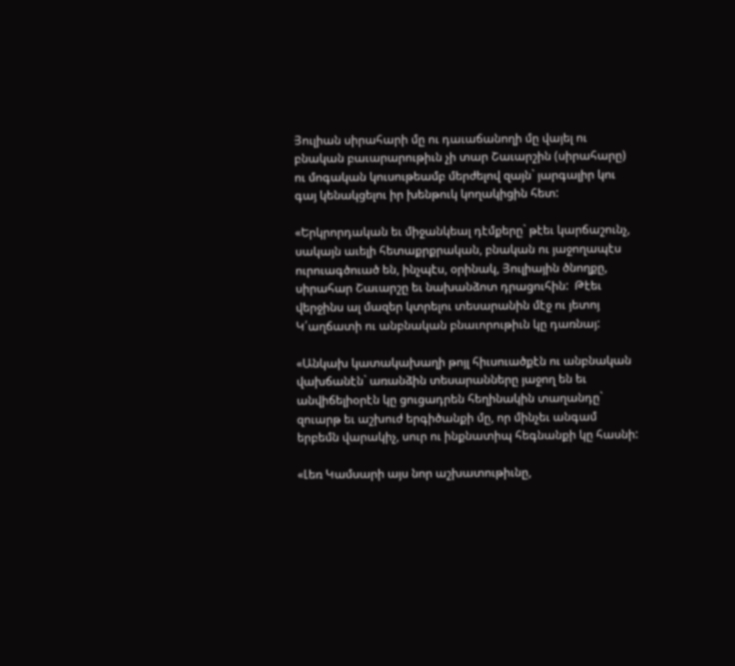Յուլիան սիրահարի մը ու դաւաճանողի մը վայել ու բնական բաւարարութիւն չի տար Շաւարշին (սիրահարը) ու մոգական կուսութեամբ մերժելով զայն` յարգալիր կու գայ կենակցելու իր խենթուկ կողակիցին հետ:

«Երկրորդական եւ միջանկեալ դէմքերը` թէեւ կարճաշունչ, սակայն աւելի հետաքրքրական, բնական ու յաջողապէս ուրուագծուած են, ինչպէս, օրինակ, Յուլիային ծնողքը, սիրահար Շաւարշը եւ նախանձոտ դրացուհին:  Թէեւ վերջինս ալ մազեր կտրելու տեսարանին մէջ ու յետոյ Կ՛աղճատի ու անբնական բնաւորութիւն կը դառնայ:

«Անկախ կատակախաղի թոյլ հիւսուածքէն ու անբնական վախճանէն` առանձին տեսարանները յաջող են եւ անվիճելիօրէն կը ցուցադրեն հեղինակին տաղանդը` զուարթ եւ աշխուժ երգիծանքի մը, որ մինչեւ անգամ երբեմն վարակիչ, սուր ու ինքնատիպ հեգնանքի կը հասնի:

«Լեռ Կամսարի այս նոր աշխատութիւնը,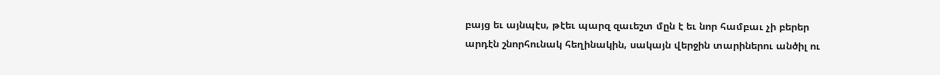բայց եւ այնպէս, թէեւ պարզ զաւեշտ մըն է եւ նոր համբաւ չի բերեր արդէն շնորհունակ հեղինակին, սակայն վերջին տարիներու անծիլ ու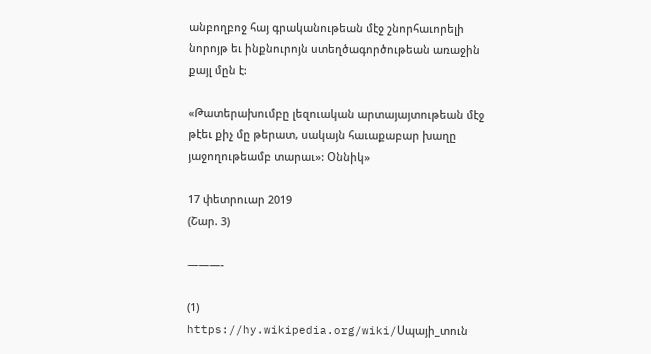անբողբոջ հայ գրականութեան մէջ շնորհաւորելի նորոյթ եւ ինքնուրոյն ստեղծագործութեան առաջին քայլ մըն է:

«Թատերախումբը լեզուական արտայայտութեան մէջ թէեւ քիչ մը թերատ, սակայն հաւաքաբար խաղը յաջողութեամբ տարաւ»: Օննիկ»

17 փետրուար 2019
(Շար. 3)

———-

(1)  https://hy.wikipedia.org/wiki/Սպայի_տուն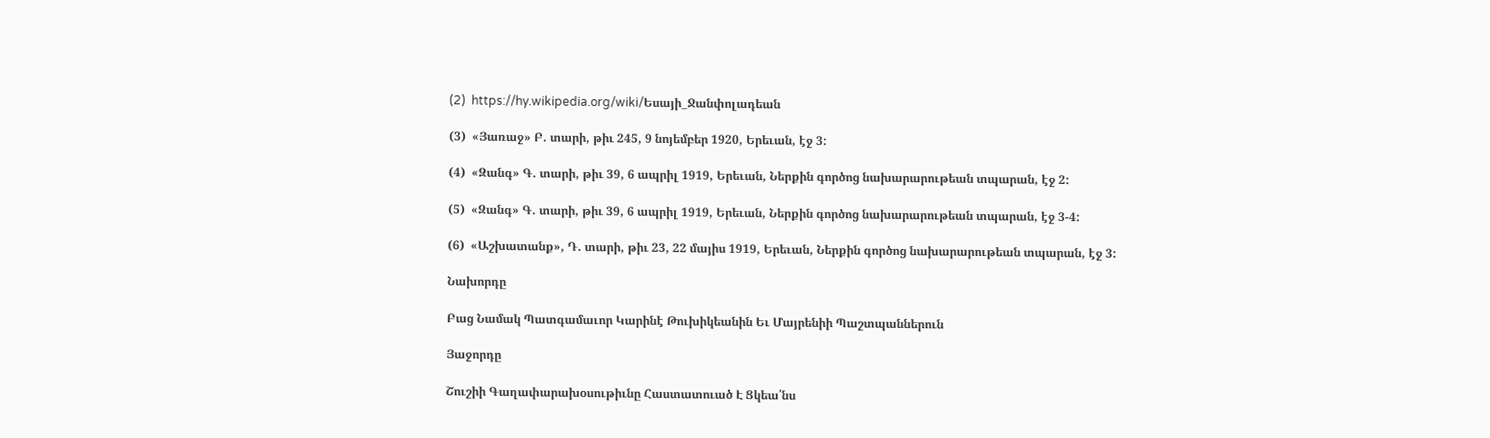(2)  https://hy.wikipedia.org/wiki/Եսայի_Ջանփոլադեան

(3)  «Յառաջ» Բ. տարի, թիւ 245, 9 նոյեմբեր 1920, Երեւան, էջ 3:

(4)  «Զանգ» Գ. տարի, թիւ 39, 6 ապրիլ 1919, Երեւան, Ներքին գործոց նախարարութեան տպարան, էջ 2:

(5)  «Զանգ» Գ. տարի, թիւ 39, 6 ապրիլ 1919, Երեւան, Ներքին գործոց նախարարութեան տպարան, էջ 3-4:

(6)  «Աշխատանք», Դ. տարի, թիւ 23, 22 մայիս 1919, Երեւան, Ներքին գործոց նախարարութեան տպարան, էջ 3:

Նախորդը

Բաց Նամակ Պատգամաւոր Կարինէ Թուխիկեանին Եւ Մայրենիի Պաշտպաններուն

Յաջորդը

Շուշիի Գաղափարախօսութիւնը Հաստատուած Է Ցկեա՛նս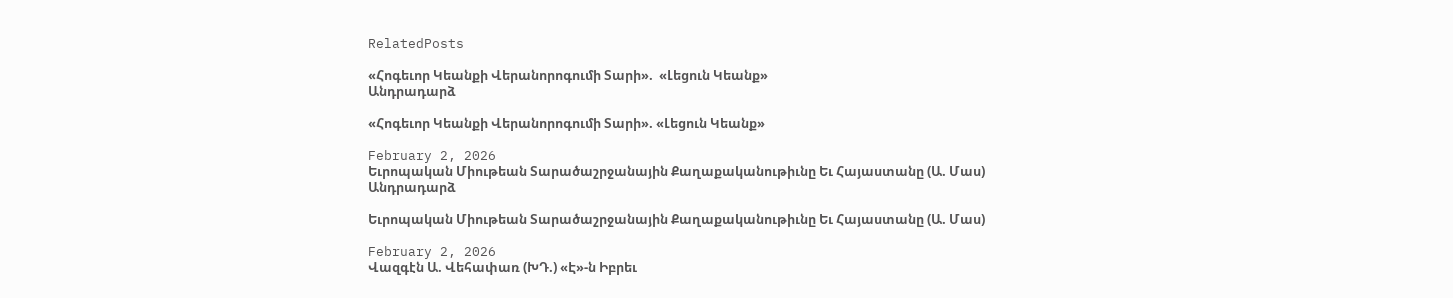RelatedPosts

«Հոգեւոր Կեանքի Վերանորոգումի Տարի».  «Լեցուն Կեանք»
Անդրադարձ

«Հոգեւոր Կեանքի Վերանորոգումի Տարի». «Լեցուն Կեանք»

February 2, 2026
Եւրոպական Միութեան Տարածաշրջանային Քաղաքականութիւնը Եւ Հայաստանը (Ա. Մաս)
Անդրադարձ

Եւրոպական Միութեան Տարածաշրջանային Քաղաքականութիւնը Եւ Հայաստանը (Ա. Մաս)

February 2, 2026
Վազգէն Ա. Վեհափառ (ԽԴ.) «Է»-ն Իբրեւ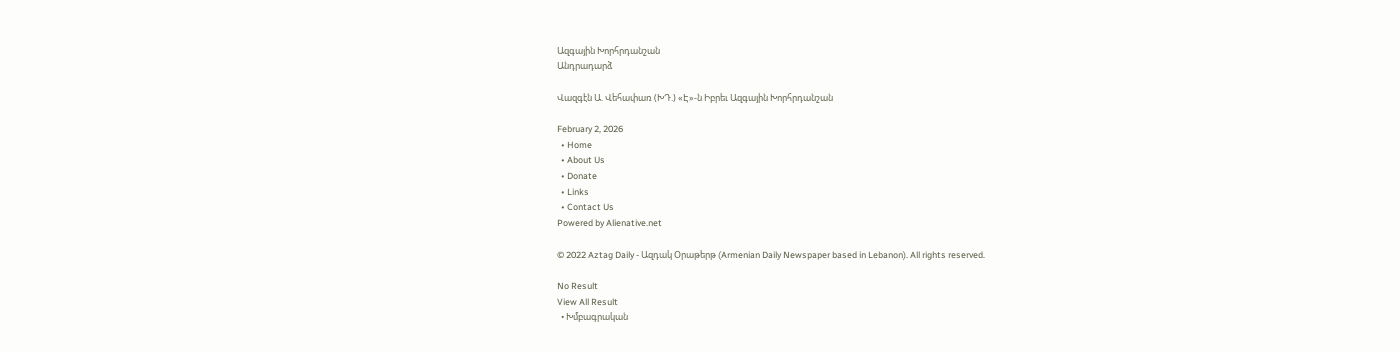Ազգային Խորհրդանշան
Անդրադարձ

Վազգէն Ա. Վեհափառ (ԽԴ.) «Է»-ն Իբրեւ Ազգային Խորհրդանշան

February 2, 2026
  • Home
  • About Us
  • Donate
  • Links
  • Contact Us
Powered by Alienative.net

© 2022 Aztag Daily - Ազդակ Օրաթերթ (Armenian Daily Newspaper based in Lebanon). All rights reserved.

No Result
View All Result
  • Խմբագրական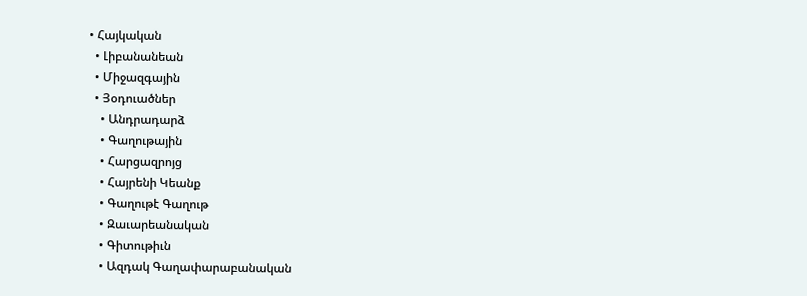• Հայկական
  • Լիբանանեան
  • Միջազգային
  • Յօդուածներ
    • Անդրադարձ
    • Գաղութային
    • Հարցազրոյց
    • Հայրենի Կեանք
    • Գաղութէ Գաղութ
    • Զաւարեանական
    • Գիտութիւն
    • Ազդակ Գաղափարաբանական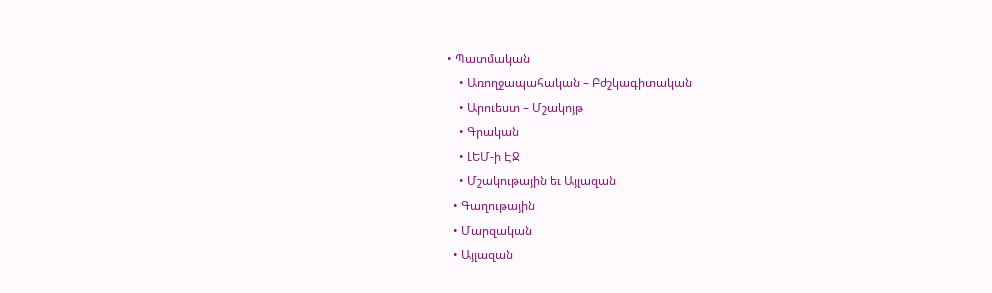• Պատմական
    • Առողջապահական – Բժշկագիտական
    • Արուեստ – Մշակոյթ
    • Գրական
    • ԼԵՄ-ի ԷՋ
    • Մշակութային եւ Այլազան
  • Գաղութային
  • Մարզական
  • Այլազան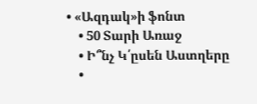• «Ազդակ»ի ֆոնտ
    • 50 Տարի Առաջ
    • Ի՞նչ Կ՛ըսեն Աստղերը
    •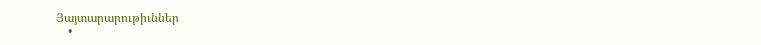Յայտարարութիւններ
    •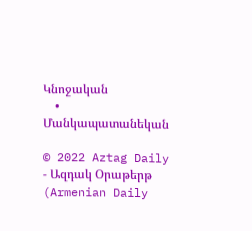Կնոջական
    • Մանկապատանեկան

© 2022 Aztag Daily - Ազդակ Օրաթերթ (Armenian Daily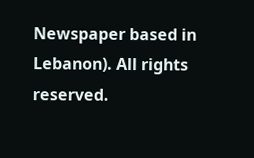Newspaper based in Lebanon). All rights reserved.